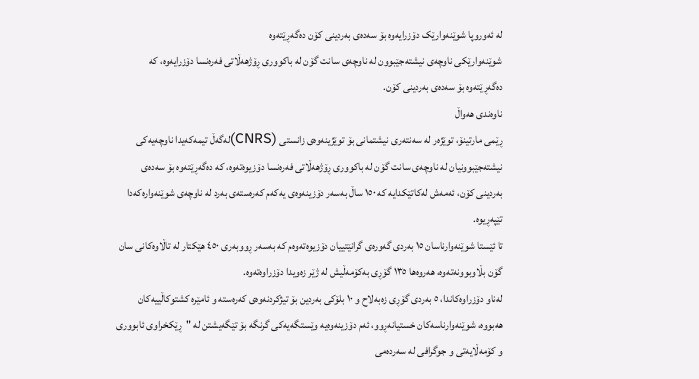لە ئەوروپا شوێنەوارێک دۆزرایەوە بۆ سەدەی بەردینی کۆن دەگەڕێتەوە
شوێنەوارێکی ناوچەی نیشتەجێبوون لە ناوچەی سانت گۆن لە باکووری ڕۆژهەڵاتی فەرەنسا دۆزرایەوە، کە دەگەڕێتەوە بۆ سەدەی بەردینی کۆن.
ناوەندی هەواڵ
ڕێمی مارتینۆ، توێژەر لە سەنتەری نیشتمانی بۆ توێژینەوەی زانستی (CNRS)لەگەڵ تیمەکەیدا ناوچەیەکی نیشتەجێبوونیان لە ناوچەی سانت گۆن لە باکووری ڕۆژهەڵاتی فەرەنسا دۆزیوەتەوە، کە دەگەڕێتەوە بۆ سەدەی بەردینی کۆن، ئەمەش لەکاتێکدایە کە ١٥٠ ساڵ بەسەر دۆزینەوەی یەکەم کەرەستەی بەرد لە ناوچەی شوێنەوارەکەدا تێپەڕیوە.
تا ئێستا شوێنەوارناسان ١٥ بەردی گەورەی گرانێتییان دۆزیوەتەوەم کە بەسەر ڕووبەری ٤٥٠ هێکتار لە تاڵاوەکانی سان گۆن بڵاوبوونەتەوە، هەروەها ١٣٥ گۆڕی بەکۆمەڵیش لە ژێر زەویدا دۆزراوەتەوە.
لەناو دۆزراوەکاندا، ٥ بەردی گۆڕی زەبەلاح و ١٠ بلۆکی بەردین بۆ تیژکردنەوەی کەرەستە و ئامێرە کشتوکاڵییەکان هەبووە، شوێنەوارناسەکان خستیانەڕوو، ئەم دۆزینەوەیە وێستگەیەکی گرنگە بۆ تێگەیشتن لە "ڕێکخراوی ئابووری و کۆمەڵایەتی و جوگرافی لە سەردەمی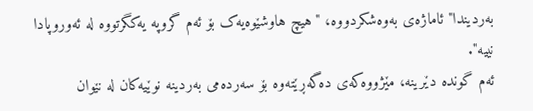بەردیندا" ئاماژەی بەوەشکردووە، "هیچ هاوشێوەیەک بۆ ئەم گروپە یەکگرتووە لە ئەوروپادا نییە".
ئەم گوندە دێرینە، مێژووەکەی دەگەڕێتەوە بۆ سەردەمی بەردینە نوێیەکان لە نێوان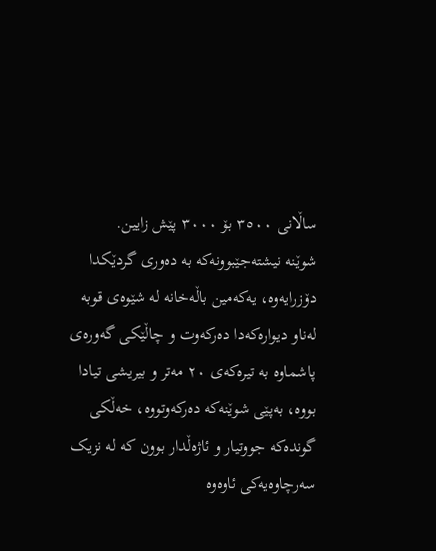ساڵانی ٣٥٠٠ بۆ ٣٠٠٠ پێش زایین.
شوێنە نیشتەجێبوونەکە بە دەوری گردێکدا دۆزرایەوە، یەکەمین باڵەخانە لە شێوەی قوبە لەناو دیوارەکەدا دەرکەوت و چاڵێکی گەورەی پاشماوە بە تیرەکەی ٢٠ مەتر و بیریشی تیادا بووە، بەپێی شوێنەکە دەرکەوتووە، خەڵکی گوندەکە جووتیار و ئاژەڵدار بوون کە لە نزیک سەرچاوەیەکی ئاوەوە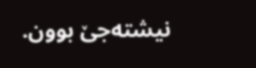نیشتەجێ بوون.